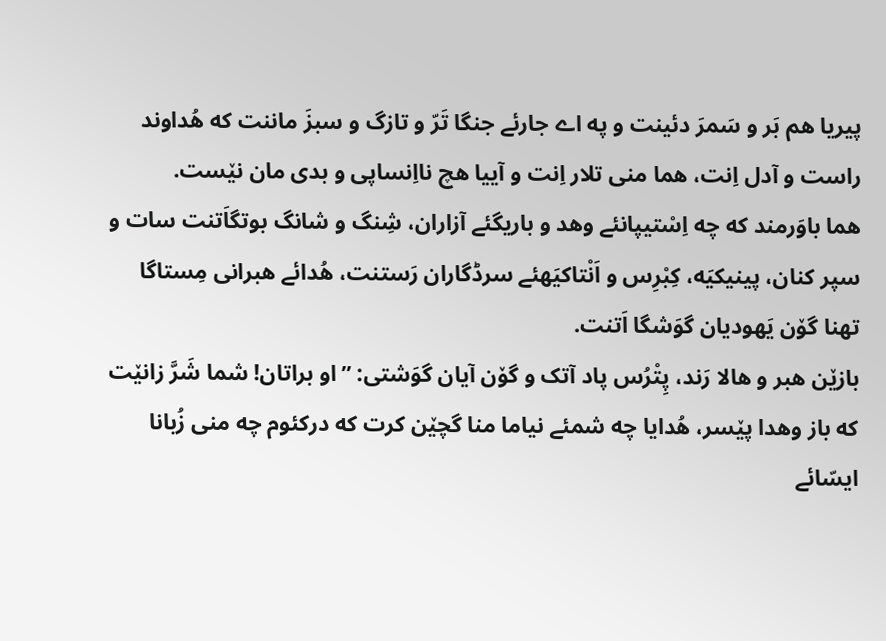پیریا هم بَر و سَمرَ دئینت و په اے جارئے جنگا تَرّ و تازگ و سبزَ ماننت که هُداوند راست و آدل اِنت، هما منی تلار اِنت و آییا هچ نااِنساپی و بدی مان نێست.
هما باوَرمند که چه اِسْتیپانئے وهد و باریگئے آزاران، شِنگ و شانگ بوتگاَتنت سات و سپر کنان، پینیکیَه، کِبْرِس و اَنْتاکیَهئے سرڈگاران رَستنت، هُدائے هبرانی مِستاگا تهنا گۆن یَهودیان گوَشگا اَتنت.
بازێن هبر و هالا رَند، پِتْرُس پاد آتک و گۆن آیان گوَشتی: ”او براتان! شما شَرَّ زانێت که باز وهدا پێسر، هُدایا چه شمئے نیاما منا گچێن کرت که درکئوم چه منی زُبانا ایسّائے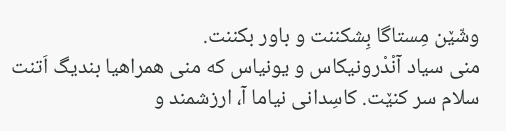وشّێن مِستاگا بِشکننت و باور بکننت.
منی سیاد آنْدْرونیکاس و یونیاس که منی همراهیا بندیگ اَتنت سلام سر کنێت. کاسِدانی نیاما آ، ارزشمند و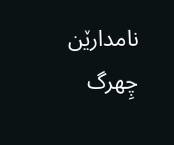نامدارێن چِهرگ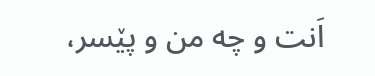اَنت و چه من و پێسر،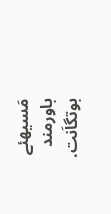مَسیهئے باورمند بوتگاَنت.